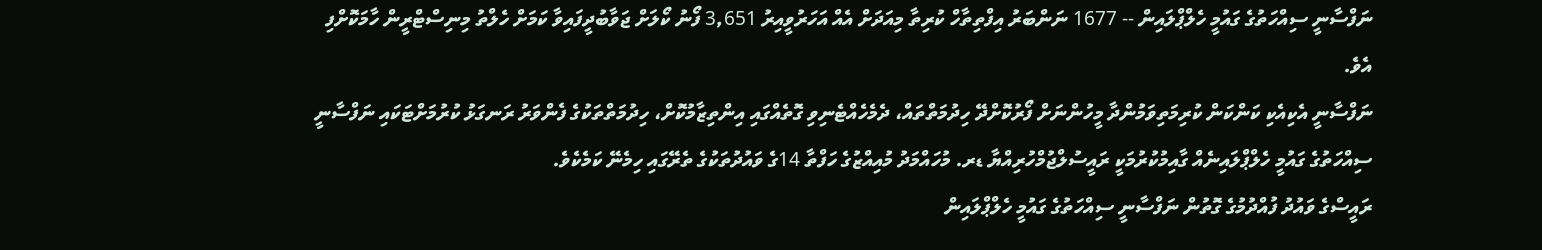ނަފްސާނީ ސިއްހަތުގެ ގައުމީ ހެލްޕްލައިން -- 1677 ނަންބަރު އިފްތިތާހް ކުރިތާ މިއަދަށް އެއް އަހަރުވީއިރު 3,651 ފޯނު ކޯލަށް ޖަވާބުދީފައިވާ ކަމަށް ހެލްތު މިނިސްޓްރީން ހާމަކޮށްފި އެވެ.
ނަފްސާނީ އެކިއެކި ކަންކަން ކުރިމަތިވަމުންދާ މީހުންނަށް ފޯރުކޮށްދޭ ހިދުމަތްތައް، ދެމެހެއްޓެނިވި ގޮތެއްގައި އިންތިޒާމުކޮށް، ހިދުމަތްތަކުގެ ފެންވަރު ރަނގަޅު ކުރުމަށްޓަކައި ނަފްސާނީ ސިއްހަތުގެ ގައުމީ ހެލްޕްލައިނެއް ގާއިމުކުރުމަކީ ރައީސުލްޖުމްހުރިއްޔާ ޑރ. މުހައްމަދު މުއިއްޒުގެ ހަފްތާ 14ގެ ވައުދުތަކުގެ ތެރޭގައި ހިމެނޭ ކަމެކެވެ.
ރައީސްގެ ވައުދު ފުއްދުމުގެ ގޮތުން ނަފްސާނީ ސިއްހަތުގެ ގައުމީ ހެލްޕްލައިން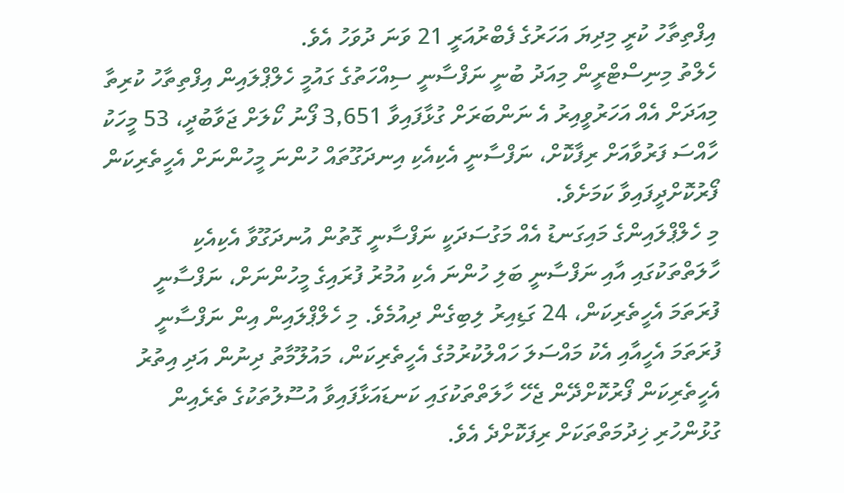އިފްތިތާހު ކުރީ މިދިޔަ އަހަރުގެ ފެބްރުއަރީ 21 ވަނަ ދުވަހު އެވެ.
ހެލްތު މިނިސްޓްރީން މިއަދު ބުނީ ނަފްސާނީ ސިއްހަތުގެ ގައުމީ ހެލްޕްލައިން އިފްތިތާހު ކުރިތާ މިއަދަށް އެއް އަހަރުވީއިރު އެ ނަންބަރަށް ގުޅާފައިވާ 3,651 ފޯނު ކޯލަށް ޖަވާބުދީ، 53 މީހަކު ހާއްސަ ފަރުވާއަށް ރިފާކޮށް، ނަފްސާނީ އެކިއެކި އިނދަގޫތައް ހުންނަ މީހުންނަށް އެހީތެރިކަން ފޯރުކޮށްދީފައިވާ ކަމަށެވެ.
މި ހެލްޕްލައިންގެ މައިގަނޑު އެއް މަގުސަދަކީ ނަފްސާނީ ގޮތުން އުނދަގޫވާ އެކިއެކި ހާލަތްތަކުގައި އާއި ނަފްސާނީ ބަލި ހުންނަ އެކި އުމުރު ފުރައިގެ މީހުންނަށް، ނަފްސާނީ ފުރަތަމަ އެހީތެރިކަން، 24 ގަޑިއިރު ލިބިގެން ދިއުމެވެ. މި ހެލްޕްލައިން އިން ނަފްސާނީ ފުރަތަމަ އެހީއާއި އެކު މައްސަލަ ހައްލުކުރުމުގެ އެހީތެރިކަން، މައުލޫމާތު ދިނުން އަދި އިތުރު އެހީތެރިކަން ފޯރުކޮށްދޭން ޖެހޭ ހާލަތްތަކުގައި ކަނޑައަޅާފައިވާ އުސޫލުތަކުގެ ތެރެއިން ގުޅުންހުރި ޚިދުމަތްތަކަށް ރިފަކޮށްދެ އެވެ.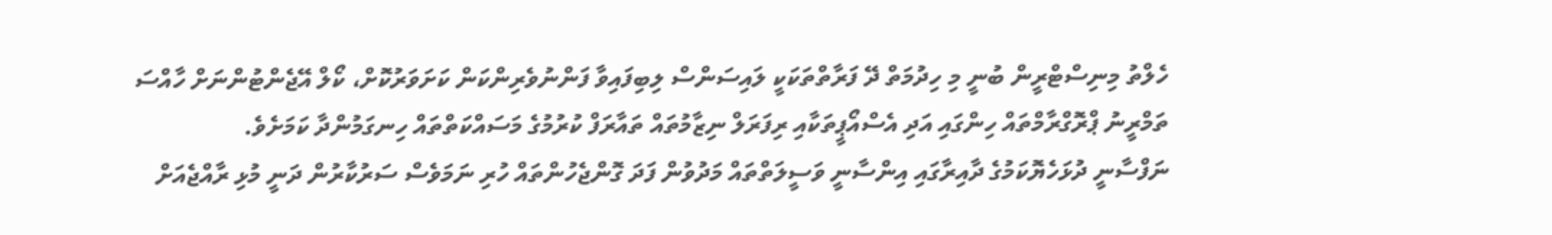ހެލްތު މިނިސްޓްރީން ބުނީ މި ހިދުމަތް ދޭ ފަރާތްތަކަކީ ލައިސަންސް ލިބިފައިވާ ފަންނުވެރިންކަން ކަށަވަރުކޮށް، ކޯލް އޭޖެންޓުންނަށް ހާއްސަ ތަމްރީނު ޕްރޮގްރާމްތައް ހިންގައި އަދި އެސްއޯޕީތަކާއި ރިފަރަލް ނިޒާމުތައް ތައާރަފް ކުރުމުގެ މަސައްކަތްތައް ހިނގަމުންދާ ކަމަށެވެ.
ނަފްސާނީ ދުޅަހެޔޮކަމުގެ ދާއިރާގައި އިންސާނީ ވަސީލަތްތައް މަދުވުން ފަދަ ގޮންޖެހުންތައް ހުރި ނަމަވެސް ސަރުކާރުން ދަނީ މުޅި ރާއްޖެއަށް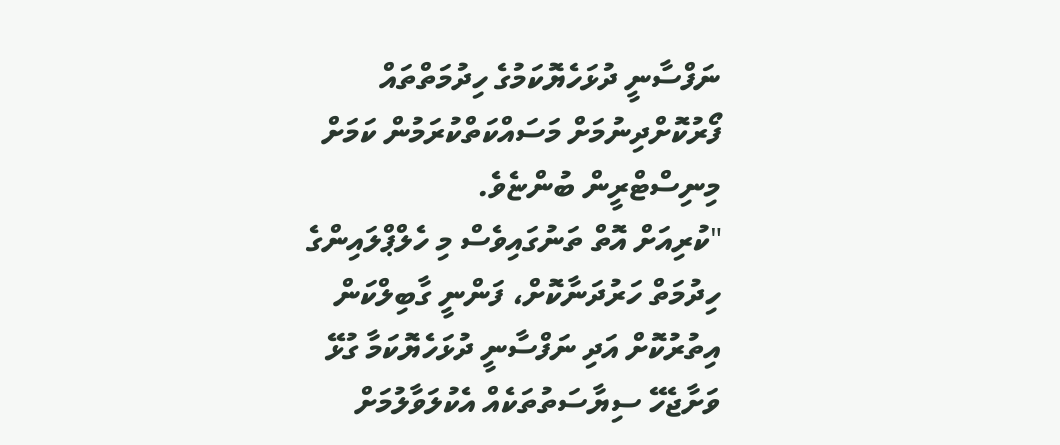ނަފްސާނީ ދުޅަހެޔޮކަމުގެ ހިދުމަތްތައް ފޯރުކޮށްދިނުމަށް މަސައްކަތްކުރަމުން ކަމަށް މިނިސްޓްރީން ބުންޏެވެ.
"ކުރިއަށް އޮތް ތަނުގައިވެސް މި ހެލްޕްލައިންގެ ހިދުމަތް ހަރުދަނާކޮށް، ފަންނީ ގާބިލްކަން އިތުރުކޮށް އަދި ނަފްސާނީ ދުޅަހެޔޮކަމާ ގުޅޭ ވަށާޖެހޭ ސިޔާސަތުތަކެއް އެކުލަވާލުމަށް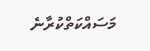މަސައްކަތްކުރާނެ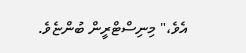އެވެ،" މިނިސްޓްރީން ބުންޏެވެ.